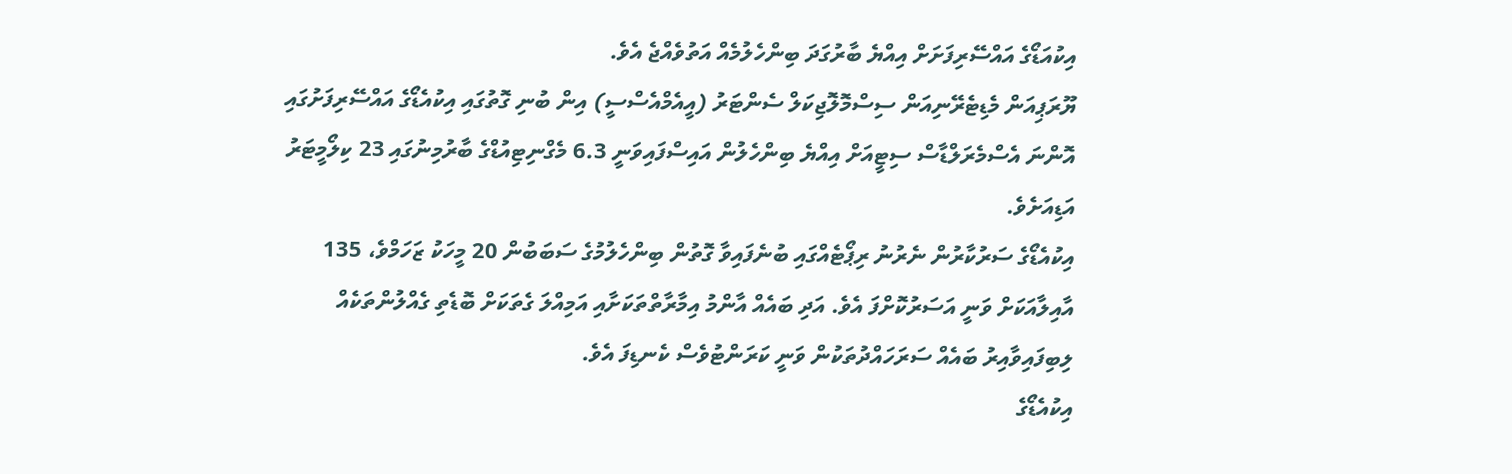އިކުއަޑޯގެ އައްސޭރިފަށަށް އިއްޔެ ބާރުގަދަ ބިންހެލުމެއް އަތުވެއްޖެ އެވެ.
ޔޫރަޕިއަން މެޑިޓެރޭނިއަން ސިސްމޮލޮޖިކަލް ސެންޓަރު (އީއެމްއެސްސީ) އިން ބުނި ގޮތުގައި އިކުއެޑޯގެ އައްސޭރިފަށުގައި އޮންނަ އެސްމެރަލްޑާސް ސިޓީއަށް އިއްޔެ ބިންހެލުން އައިސްފައިވަނީ 6.3 މެގްނިޓިއުޑްގެ ބާރުމިނުގައި 23 ކިލޯމީޓަރު އަޑިއަށެވެ.
އިކުއެޑޯގެ ސަރުކާރުން ނެރުނު ރިޕޯޓެއްގައި ބުނެފައިވާ ގޮތުން ބިންހެލުމުގެ ސަބަބުން 20 މީހަކު ޒަހަމްވެ، 135 އާއިލާއަކަށް ވަނީ އަސަރުކޮށްފަ އެވެ. އަދި ބައެއް އާންމު އިމާރާތްތަކަށާއި އަމިއްލަ ގެތަކަށް ބޮޑެތި ގެއްލުންތަކެއް ލިބިފައިވާއިރު ބައެއް ސަރަހައްދުތަކުން ވަނީ ކަރަންޓުވެސް ކެނޑިފަ އެވެ.
އިކުއެޑޯގެ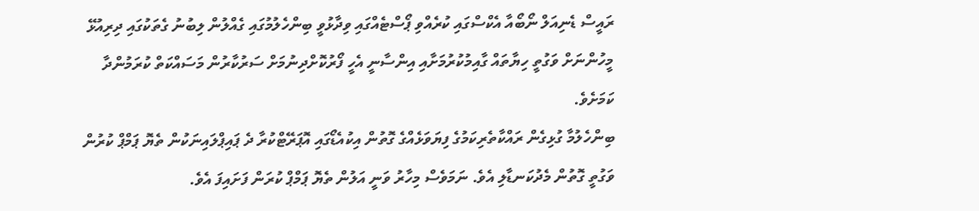ރައީސް ޑެނިއަލް ނޯބޯއާ އެކްސްގައި ކުރެއްވި ޕޯސްޓެއްގައި ވިދާޅުވީ ބިންހެލުމުގައި ގެއްލުން ލިބުނު ގެތަކުގައި ދިރިއުޅޭ މީހުންނަށް ވަގުތީ ހިޔާތައް ގާއިމުކުރުމަށާއި އިންސާނީ އެހީ ފޯރުކޮށްދިނުމަށް ސަރުކާރުން މަސައްކަތް ކުރަމުންދާ ކަމަށެވެ.
ބިންހެލުމާ ގުޅިގެން ރައްކާތެރިކަމުގެ ފިޔަވަޅެއްގެ ގޮތުން އިކުއެޑޯގައި އޮޕަރޭޓްކުރާ ދެ ޕައިޕްލައިނަކުން ތެޔޮ ޕަމްޕް ކުރުން ވަގުތީ ގޮތުން މެދުކަނޑާލި އެވެ. ނަމަވެސް މިހާރު ވަނީ އަލުން ތެޔޮ ޕަމްޕް ކުރަން ފަށައިފަ އެވެ.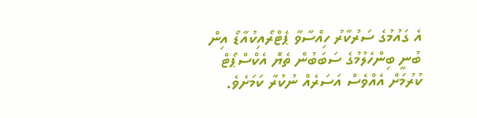އެ ގައުމުގެ ސަރުކާރު ހިއްސާވާ ޕެޓްރޯއިކުއާޑޯ އިން ބުނީ ބިންހެލުމުގެ ސަބަބުން ތެޔޮ އެކްސްޕޯޓް ކުރުމަށް އެއްވެސް އަސަރެއް ނުކުރާ ކަމަށެވެ.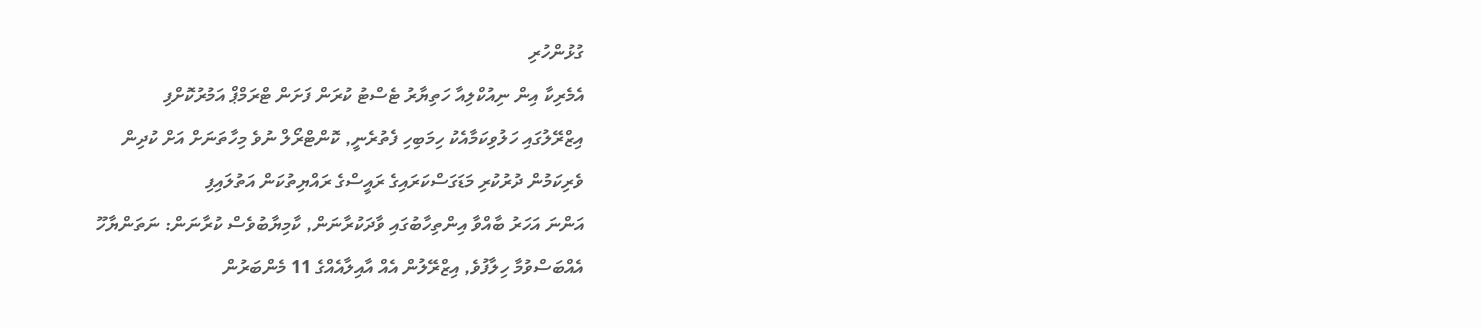ގުޅުންހުރި
އެމެރިކާ އިން ނިއުކްލިއާ ހަތިޔާރު ޓެސްޓު ކުރަން ފަށަން ޓްރަމްޕް އަމުރުކޮށްފި
އިޒްރޭލުގައި ހަލުވިކަމާއެކު ހިމަބިހި ފެތުރެނީ, ކޮންޓްރޯލް ނުވެ މިހާތަނަށް އަށް ކުދިން
ވެރިކަމުން ދުރުކުރި މަޑަގަސްކަރައިގެ ރައީސްގެ ރައްޔިތުކަން އަތުލައިފި
އަންނަ އަހަރު ބާއްވާ އިންތިހާބުގައި ވާދަކުރާނަން, ކާމިޔާބުވެސް ކުރާނަން: ނަތަންޔާހޫ
އެއްބަސްވުމާ ހިލާފުވެ, އިޒްރޭލުން އެއް އާއިލާއެއްގެ 11 މެންބަރުން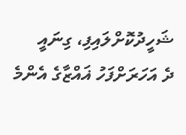ޝަހީދުކޮށްލައިފި، ގިނައީ
ދެ އަހަރަށްފަހު ޣައްޒާގެ އެންމެ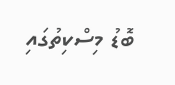ބޮޑު މިސްކިތުގައި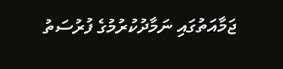ޖަމާއަތުގައި ނަމާދުކުރުމުގެ ފުރުސަތު